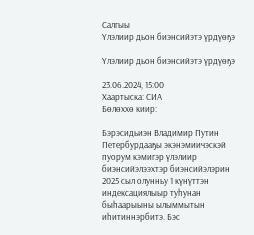Салгыы
Үлэлиир дьон биэнсийэтэ үрдүөҕэ

Үлэлиир дьон биэнсийэтэ үрдүөҕэ

23.06.2024, 15:00
Хаартыска: СИА
Бөлөххө киир:

Бэрэсидьиэн Владимир Путин Петербурдааҕы экэнэмиичэскэй пуорум кэмигэр үлэлиир биэнсийэлээхтэр биэнсийэлэрин 2025 сыл олунньу 1 күнүттэн индексациялыыр туһунан быһаарыыны ылыммытын иһитиннэрбитэ. Бэс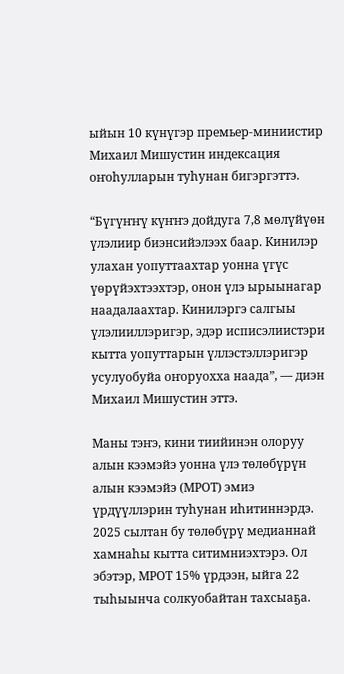ыйын 10 күнүгэр премьер-миниистир Михаил Мишустин индексация оҥоһулларын туһунан бигэргэттэ.

“Бүгүҥҥү күҥҥэ дойдуга 7,8 мөлүйүөн үлэлиир биэнсийэлээх баар. Кинилэр улахан уопуттаахтар уонна үгүс үөрүйэхтээхтэр, онон үлэ ырыынагар наадалаахтар. Кинилэргэ салгыы үлэлииллэригэр, эдэр исписэлиистэри кытта уопуттарын үллэстэллэригэр усулуобуйа оҥоруохха наада”, — диэн Михаил Мишустин эттэ.

Маны тэҥэ, кини тиийинэн олоруу алын кээмэйэ уонна үлэ төлөбүрүн алын кээмэйэ (МРОТ) эмиэ үрдүүллэрин туһунан иһитиннэрдэ. 2025 сылтан бу төлөбүрү медианнай хамнаһы кытта ситимниэхтэрэ. Ол эбэтэр, МРОТ 15% үрдээн, ыйга 22 тыһыынча солкуобайтан тахсыаҕа.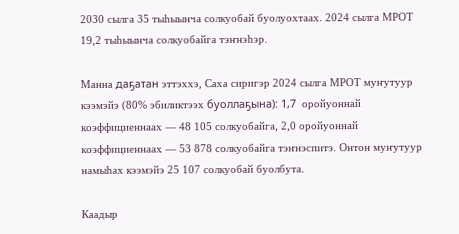2030 сылга 35 тыһыынча солкуобай буолуохтаах. 2024 сылга МРОТ 19,2 тыһыынча солкуобайга тэҥнэһэр.

Манна даҕатан эттэххэ, Саха сиригэр 2024 сылга МРОТ муҥутуур кээмэйэ (80% эбиликтээх буоллаҕына): 1,7  оройуоннай коэффициеннаах — 48 105 солкуобайга, 2,0 оройуоннай коэффициеннаах — 53 878 солкуобайга тэҥнэспитэ. Онтон муҥутуур намыһах кээмэйэ 25 107 солкуобай буолбута.

Каадыр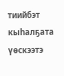тиийбэт кыһалҕата үөскээтэ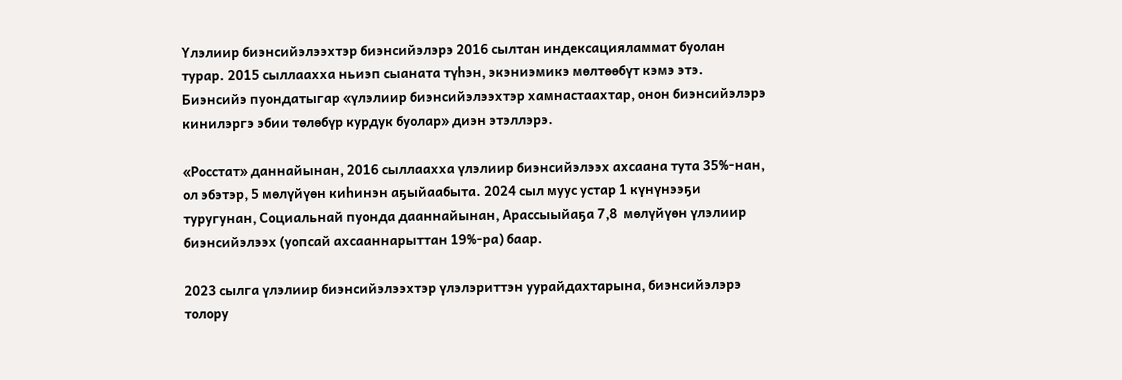Үлэлиир биэнсийэлээхтэр биэнсийэлэрэ 2016 сылтан индексацияламмат буолан турар. 2015 сыллаахха ньиэп сыаната түһэн, экэниэмикэ мөлтөөбүт кэмэ этэ. Биэнсийэ пуондатыгар «үлэлиир биэнсийэлээхтэр хамнастаахтар, онон биэнсийэлэрэ кинилэргэ эбии төлөбүр курдук буолар» диэн этэллэрэ.

«Росстат» даннайынан, 2016 сыллаахха үлэлиир биэнсийэлээх ахсаана тута 35%-нан, ол эбэтэр, 5 мөлүйүөн киһинэн аҕыйаабыта. 2024 сыл муус устар 1 күнүнээҕи туругунан, Социальнай пуонда дааннайынан, Арассыыйаҕа 7,8  мөлүйүөн үлэлиир биэнсийэлээх (уопсай ахсааннарыттан 19%-ра) баар.

2023 сылга үлэлиир биэнсийэлээхтэр үлэлэриттэн уурайдахтарына, биэнсийэлэрэ толору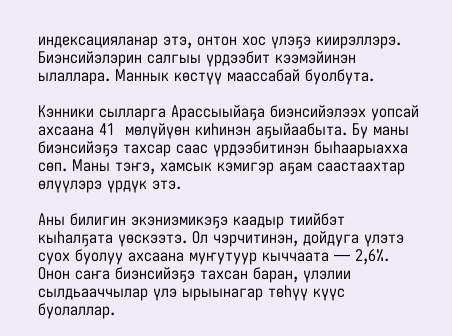индексацияланар этэ, онтон хос үлэҕэ киирэллэрэ. Биэнсийэлэрин салгыы үрдээбит кээмэйинэн ылаллара. Маннык көстүү маассабай буолбута.

Кэнники сылларга Арассыыйаҕа биэнсийэлээх уопсай ахсаана 41  мөлүйүөн киһинэн аҕыйаабыта. Бу маны биэнсийэҕэ тахсар саас үрдээбитинэн быһаарыахха сөп. Маны тэҥэ, хамсык кэмигэр аҕам саастаахтар өлүүлэрэ үрдүк этэ.

Аны билигин экэниэмикэҕэ каадыр тиийбэт кыһалҕата үөскээтэ. Ол чэрчитинэн, дойдуга үлэтэ суох буолуу ахсаана муҥутуур кыччаата — 2,6%. Онон саҥа биэнсийэҕэ тахсан баран, үлэлии сылдьааччылар үлэ ырыынагар төһүү күүс буолаллар.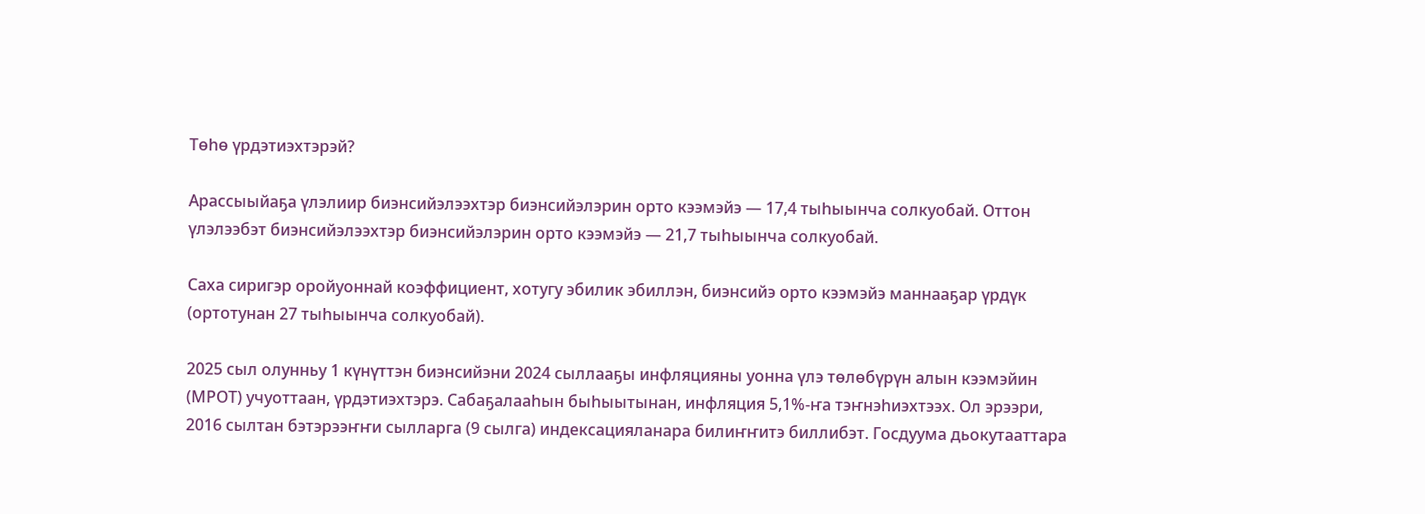Төһө үрдэтиэхтэрэй?

Арассыыйаҕа үлэлиир биэнсийэлээхтэр биэнсийэлэрин орто кээмэйэ — 17,4 тыһыынча солкуобай. Оттон үлэлээбэт биэнсийэлээхтэр биэнсийэлэрин орто кээмэйэ — 21,7 тыһыынча солкуобай.

Саха сиригэр оройуоннай коэффициент, хотугу эбилик эбиллэн, биэнсийэ орто кээмэйэ маннааҕар үрдүк (ортотунан 27 тыһыынча солкуобай).

2025 сыл олунньу 1 күнүттэн биэнсийэни 2024 сыллааҕы инфляцияны уонна үлэ төлөбүрүн алын кээмэйин (МРОТ) учуоттаан, үрдэтиэхтэрэ. Сабаҕалааһын быһыытынан, инфляция 5,1%-ҥа тэҥнэһиэхтээх. Ол эрээри, 2016 сылтан бэтэрээҥҥи сылларга (9 сылга) индексацияланара билиҥҥитэ биллибэт. Госдуума дьокутааттара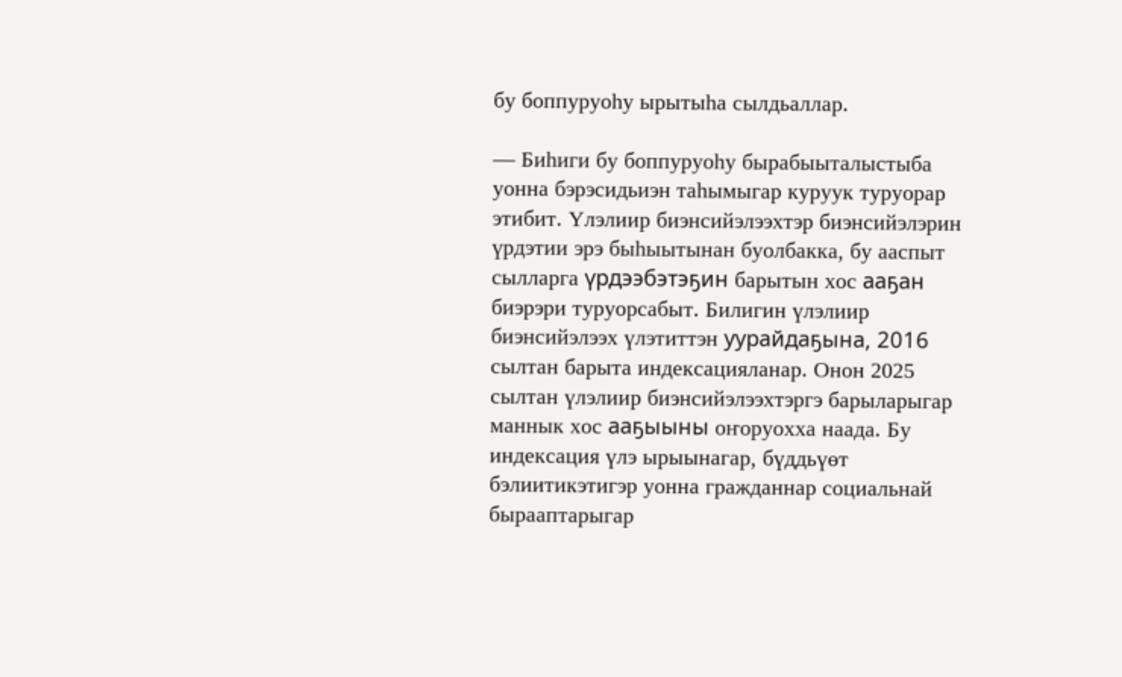бу боппуруоһу ырытыһа сылдьаллар.

— Биһиги бу боппуруоһу бырабыыталыстыба уонна бэрэсидьиэн таһымыгар куруук туруорар этибит. Үлэлиир биэнсийэлээхтэр биэнсийэлэрин үрдэтии эрэ быһыытынан буолбакка, бу ааспыт сылларга үрдээбэтэҕин барытын хос ааҕан биэрэри туруорсабыт. Билигин үлэлиир биэнсийэлээх үлэтиттэн уурайдаҕына, 2016 сылтан барыта индексацияланар. Онон 2025 сылтан үлэлиир биэнсийэлээхтэргэ барыларыгар маннык хос ааҕыыны оҥоруохха наада. Бу индексация үлэ ырыынагар, бүддьүөт бэлиитикэтигэр уонна гражданнар социальнай бырааптарыгар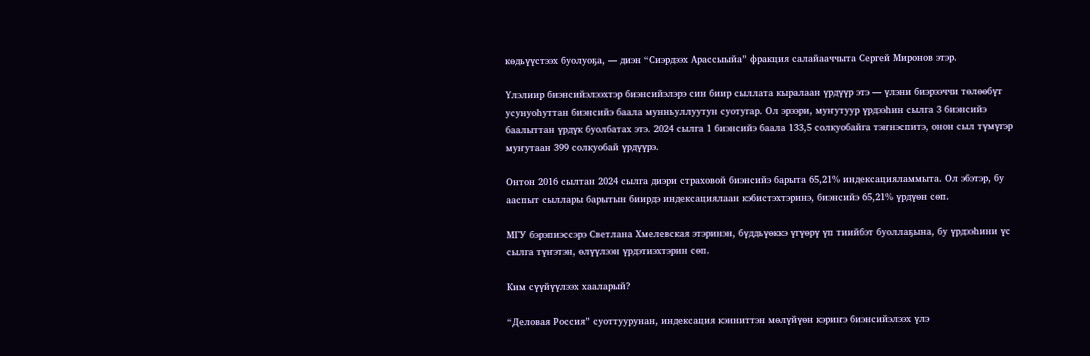көдьүүстээх буолуоҕа, — диэн “Сиэрдээх Арассыыйа” фракция салайааччыта Сергей Миронов этэр.

Үлэлиир биэнсийэлээхтэр биэнсийэлэрэ син биир сыллата кыралаан үрдүүр этэ — үлэни биэрээччи төлөөбүт усунуоһуттан биэнсийэ баала мунньуллуутун суотугар. Ол эрээри, муҥутуур үрдээһин сылга 3 биэнсийэ баалыттан үрдүк буолбатах этэ. 2024 сылга 1 биэнсийэ баала 133,5 солкуобайга тэҥнэспитэ, онон сыл түмүгэр муҥутаан 399 солкуобай үрдүүрэ.

Онтон 2016 сылтан 2024 сылга диэри страховой биэнсийэ барыта 65,21% индексацияламмыта. Ол эбэтэр, бу ааспыт сыллары барытын биирдэ индексациялаан кэбистэхтэринэ, биэнсийэ 65,21% үрдүөн сөп.

МГУ бэрэпиэссэрэ Светлана Хмелевская этэринэн, бүддьүөккэ үгүөрү үп тиийбэт буоллаҕына, бу үрдээһини үс сылга түҥэтэн, өлүүлээн үрдэтиэхтэрин сөп.

Ким сүүйүүлээх хааларый?

“Деловая Россия” суоттуурунан, индексация кэнниттэн мөлүйүөн кэриҥэ биэнсийэлээх үлэ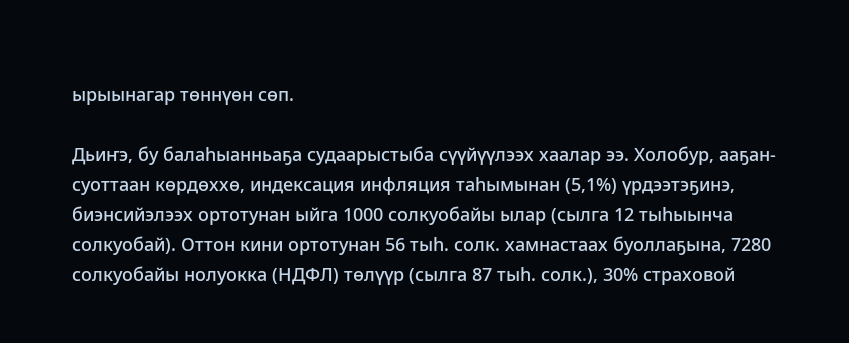ырыынагар төннүөн сөп.

Дьиҥэ, бу балаһыанньаҕа судаарыстыба сүүйүүлээх хаалар ээ. Холобур, ааҕан-суоттаан көрдөххө, индексация инфляция таһымынан (5,1%) үрдээтэҕинэ, биэнсийэлээх ортотунан ыйга 1000 солкуобайы ылар (сылга 12 тыһыынча солкуобай). Оттон кини ортотунан 56 тыһ. солк. хамнастаах буоллаҕына, 7280 солкуобайы нолуокка (НДФЛ) төлүүр (сылга 87 тыһ. солк.), 30% страховой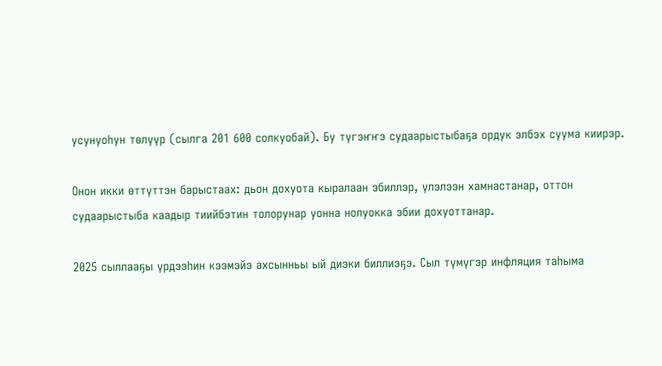усунуоһун төлүүр (сылга 201 600 солкуобай). Бу түгэҥҥэ судаарыстыбаҕа ордук элбэх суума киирэр.

Онон икки өттүттэн барыстаах: дьон дохуота кыралаан эбиллэр, үлэлээн хамнастанар, оттон судаарыстыба каадыр тиийбэтин толорунар уонна нолуокка эбии дохуоттанар.

2025 сыллааҕы үрдээһин кээмэйэ ахсынньы ый диэки биллиэҕэ. Сыл түмүгэр инфляция таһыма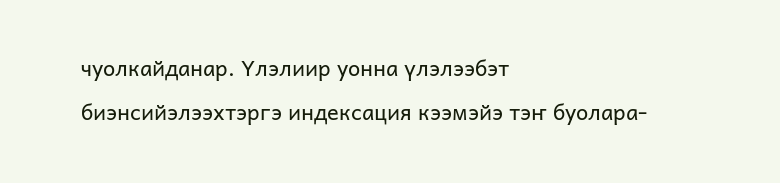чуолкайданар. Үлэлиир уонна үлэлээбэт биэнсийэлээхтэргэ индексация кээмэйэ тэҥ буолара-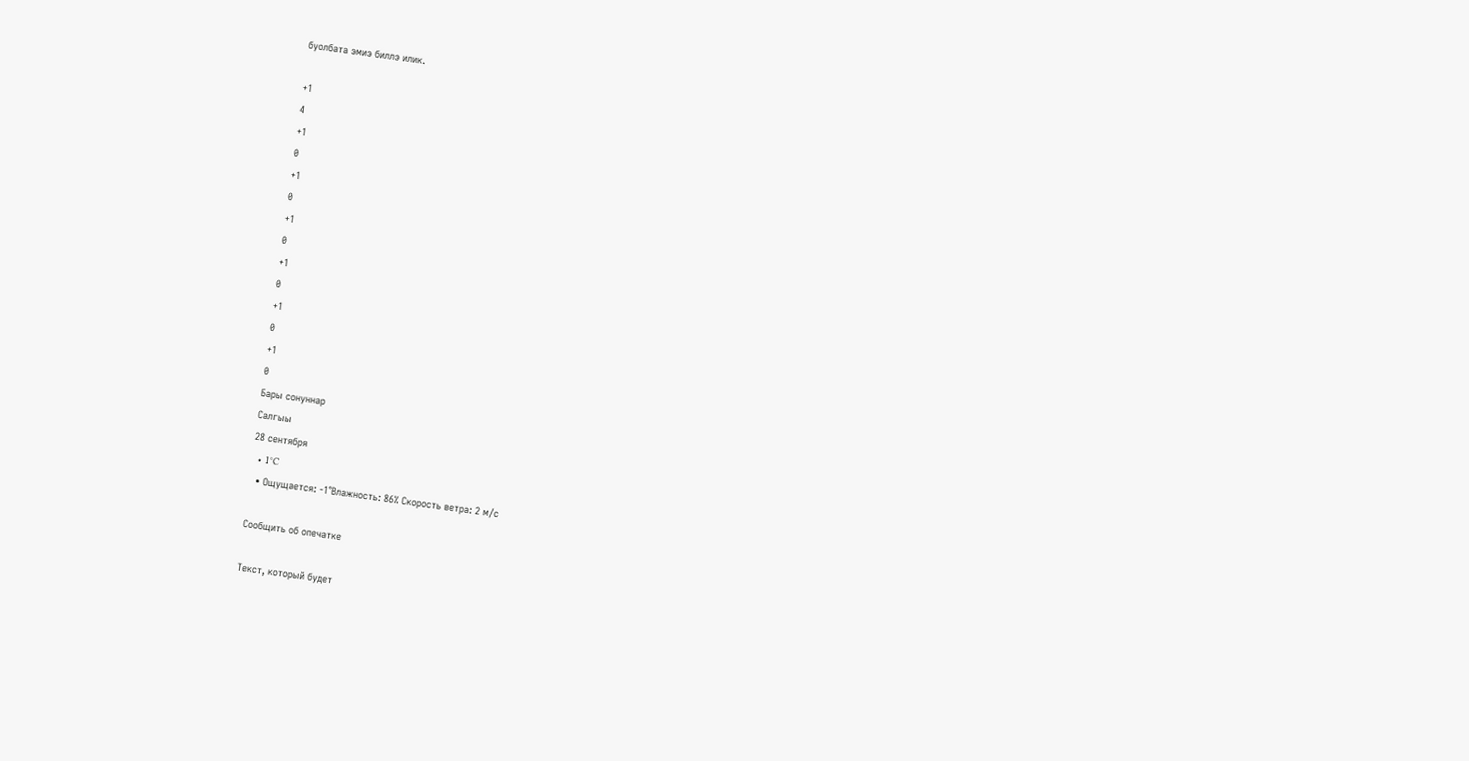буолбата эмиэ биллэ илик.

+1
4
+1
0
+1
0
+1
0
+1
0
+1
0
+1
0
Бары сонуннар
Салгыы
28 сентября
  • 1°C
  • Ощущается: -1°Влажность: 86% Скорость ветра: 2 м/с

Сообщить об опечатке

Текст, который будет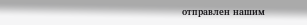отправлен нашим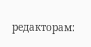редакторам: